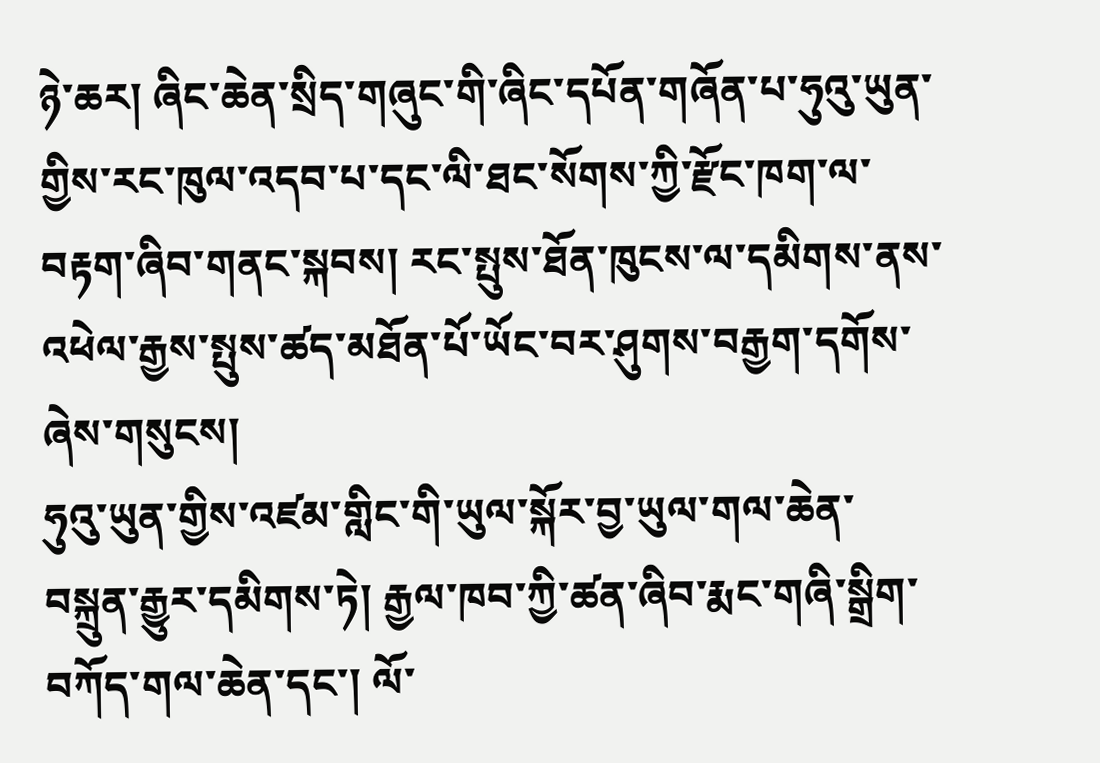ཉེ་ཆར། ཞིང་ཆེན་སྲིད་གཞུང་གི་ཞིང་དཔོན་གཞོན་པ་ཧུའུ་ཡུན་གྱིས་རང་ཁུལ་འདབ་པ་དང་ལི་ཐང་སོགས་ཀྱི་རྫོང་ཁག་ལ་བརྟག་ཞིབ་གནང་སྐབས། རང་སྤུས་ཐོན་ཁུངས་ལ་དམིགས་ནས་འཕེལ་རྒྱས་སྤུས་ཚད་མཐོན་པོ་ཡོང་བར་ཤུགས་བརྒྱག་དགོས་ཞེས་གསུངས།
ཧུའུ་ཡུན་གྱིས་འཛམ་གླིང་གི་ཡུལ་སྐོར་བྱ་ཡུལ་གལ་ཆེན་བསྐྲུན་རྒྱུར་དམིགས་ཏེ། རྒྱལ་ཁབ་ཀྱི་ཚན་ཞིབ་རྨང་གཞི་སྒྲིག་བཀོད་གལ་ཆེན་དང་། ལོ་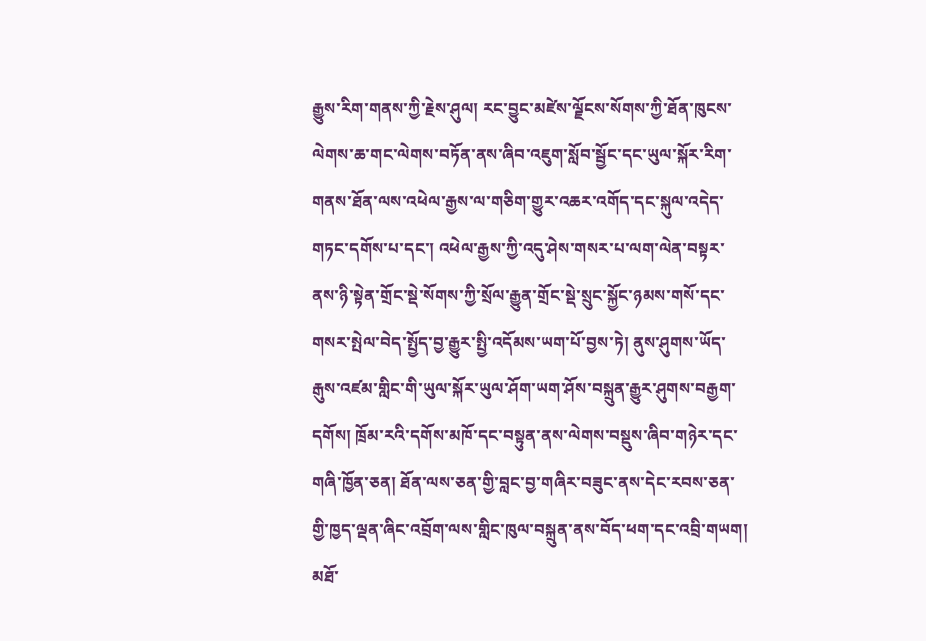རྒྱུས་རིག་གནས་ཀྱི་རྗེས་ཤུལ། རང་བྱུང་མཛེས་ལྗོངས་སོགས་ཀྱི་ཐོན་ཁུངས་ལེགས་ཆ་གང་ལེགས་བཏོན་ནས་ཞིབ་འཇུག་སློབ་སྦྱོང་དང་ཡུལ་སྐོར་རིག་གནས་ཐོན་ལས་འཕེལ་རྒྱས་ལ་གཅིག་གྱུར་འཆར་འགོད་དང་སྐུལ་འདེད་གཏང་དགོས་པ་དང་། འཕེལ་རྒྱས་ཀྱི་འདུ་ཤེས་གསར་པ་ལག་ལེན་བསྟར་ནས་ཉི་སྟེན་གྲོང་སྡེ་སོགས་ཀྱི་སྲོལ་རྒྱུན་གྲོང་སྡེ་སྲུང་སྐྱོང་ཉམས་གསོ་དང་གསར་སྤེལ་བེད་སྤྱོད་བྱ་རྒྱུར་སྤྱི་འདོམས་ཡག་པོ་བྱས་ཏེ། ནུས་ཤུགས་ཡོད་རྒུས་འཛམ་གླིང་གི་ཡུལ་སྐོར་ཡུལ་ཤོག་ཡག་ཤོས་བསྐྲུན་རྒྱུར་ཤུགས་བརྒྱག་དགོས། ཁྲོམ་རའི་དགོས་མཁོ་དང་བསྟུན་ནས་ལེགས་བསྡུས་ཞིབ་གཉེར་དང་གཞི་ཁྱོན་ཅན། ཐོན་ལས་ཅན་གྱི་བླང་བྱ་གཞིར་བཟུང་ནས་དེང་རབས་ཅན་གྱི་ཁྱད་ལྡན་ཞིང་འབྲོག་ལས་གླིང་ཁུལ་བསྐྲུན་ནས་བོད་ཕག་དང་འབྲི་གཡག། མཐོ་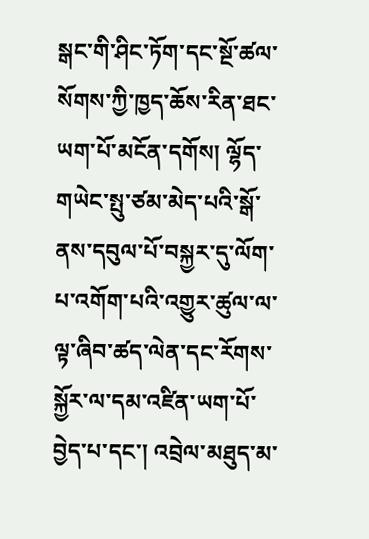སྒང་གི་ཤིང་ཏོག་དང་སྔོ་ཚལ་སོགས་ཀྱི་ཁྱད་ཆོས་རིན་ཐང་ཡག་པོ་མངོན་དགོས། ལྷོད་གཡེང་སྤུ་ཙམ་མེད་པའི་སྒོ་ནས་དབུལ་པོ་བསྐྱར་དུ་ལོག་པ་འགོག་པའི་འགྱུར་ཚུལ་ལ་ལྟ་ཞིབ་ཚད་ལེན་དང་རོགས་སྐྱོར་ལ་དམ་འཛིན་ཡག་པོ་བྱེད་པ་དང་། འབྲེལ་མཐུད་མ་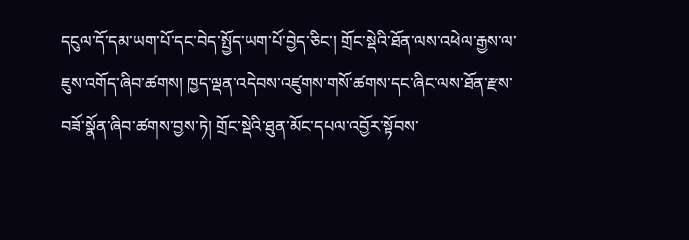དངུལ་དོ་དམ་ཡག་པོ་དང་བེད་སྤྱོད་ཡག་པོ་བྱེད་ཅིང་། གྲོང་སྡེའི་ཐོན་ལས་འཕེལ་རྒྱས་ལ་ཇུས་འགོད་ཞིབ་ཚགས། ཁྱད་ལྡན་འདེབས་འཛུགས་གསོ་ཚགས་དང་ཞིང་ལས་ཐོན་རྫས་བཟོ་སྣོན་ཞིབ་ཚགས་བྱས་ཏེ། གྲོང་སྡེའི་ཐུན་མོང་དཔལ་འབྱོར་སྟོབས་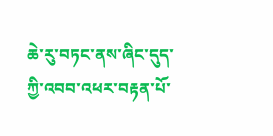ཆེ་རུ་བཏང་ནས་ཞིང་དུད་ཀྱི་འབབ་འཕར་བརྟན་པོ་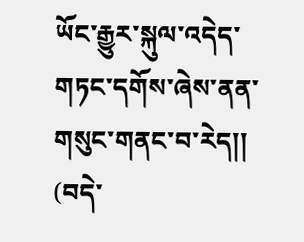ཡོང་རྒྱུར་སྐུལ་འདེད་གཏང་དགོས་ཞེས་ནན་གསུང་གནང་བ་རེད།། (བདེ་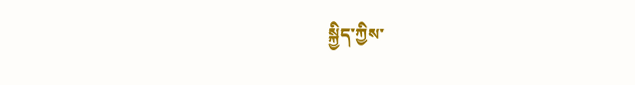སྐྱིད་ཀྱིས་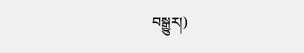བསྒྱུར།)